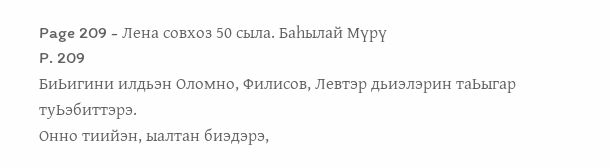Page 209 - Лена совхоз 50 сыла. Баһылай Мүрү
P. 209
БиЬигини илдьэн Оломно, Филисов, Левтэр дьиэлэрин таЬыгар туЬэбиттэрэ.
Онно тиийэн, ыалтан биэдэрэ,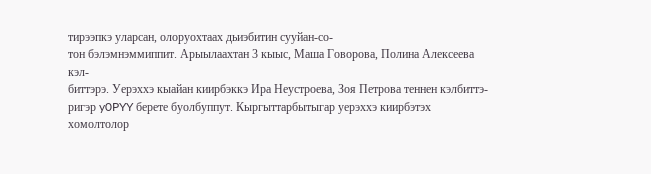тирээпкэ уларсан, олоруохтаах дьиэбитин сууйан-со-
тон бэлэмнэммиппит. Арыылаахтан 3 кыыс, Маша Говорова, Полина Алексеева кэл-
биттэрэ. Уерэххэ кыайан киирбэккэ Ира Неустроева, Зоя Петрова теннен кэлбиттэ-
ригэр y0PYY берете буолбуппут. Кыргыттарбытыгар уерэххэ киирбэтэх хомолтолор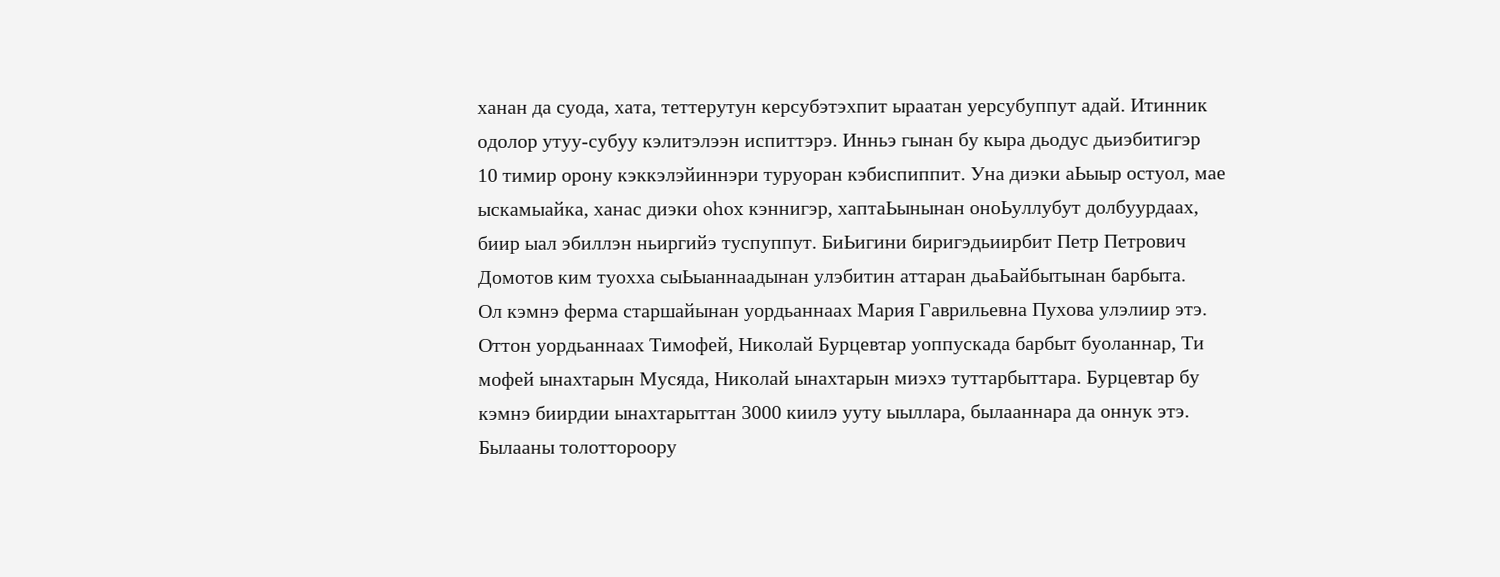ханан да суода, хата, теттерутун керсубэтэхпит ыраатан уерсубуппут адай. Итинник
одолор утуу-субуу кэлитэлээн испиттэрэ. Инньэ гынан бу кыра дьодус дьиэбитигэр
10 тимир орону кэккэлэйиннэри туруоран кэбиспиппит. Уна диэки аЬыыр остуол, мае
ыскамыайка, ханас диэки ohox кэннигэр, хаптаЬынынан оноЬуллубут долбуурдаах,
биир ыал эбиллэн ньиргийэ туспуппут. БиЬигини биригэдьиирбит Петр Петрович
Домотов ким туохха сыЬыаннаадынан улэбитин аттаран дьаЬайбытынан барбыта.
Ол кэмнэ ферма старшайынан уордьаннаах Мария Гаврильевна Пухова улэлиир этэ.
Оттон уордьаннаах Тимофей, Николай Бурцевтар уоппускада барбыт буоланнар, Ти
мофей ынахтарын Мусяда, Николай ынахтарын миэхэ туттарбыттара. Бурцевтар бу
кэмнэ биирдии ынахтарыттан 3000 киилэ ууту ыыллара, былааннара да оннук этэ.
Былааны толоттороору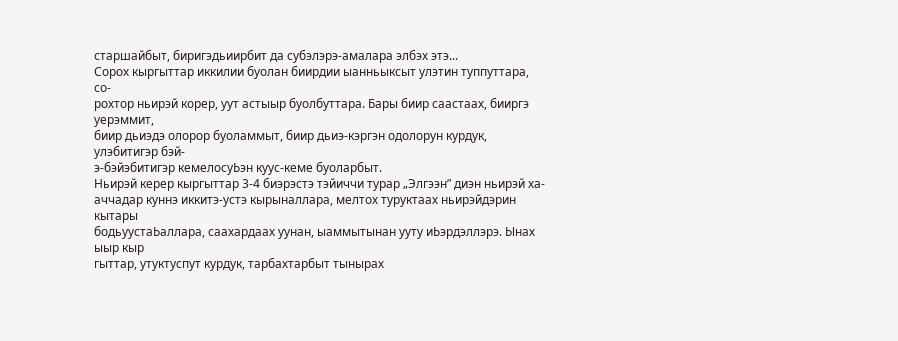старшайбыт, биригэдьиирбит да субэлэрэ-амалара элбэх этэ...
Сорох кыргыттар иккилии буолан биирдии ыанньыксыт улэтин туппуттара, со-
рохтор ньирэй корер, уут астыыр буолбуттара. Бары биир саастаах, бииргэ уерэммит,
биир дьиэдэ олорор буоламмыт, биир дьиэ-кэргэн одолорун курдук, улэбитигэр бэй-
э-бэйэбитигэр кемелосуЬэн куус-кеме буоларбыт.
Ньирэй керер кыргыттар 3-4 биэрэстэ тэйиччи турар „Элгээн” диэн ньирэй ха-
аччадар куннэ иккитэ-устэ кырыналлара, мелтох туруктаах ньирэйдэрин кытары
бодьуустаЬаллара, саахардаах уунан, ыаммытынан ууту иЬэрдэллэрэ. Ынах ыыр кыр
гыттар, утуктуспут курдук, тарбахтарбыт тынырах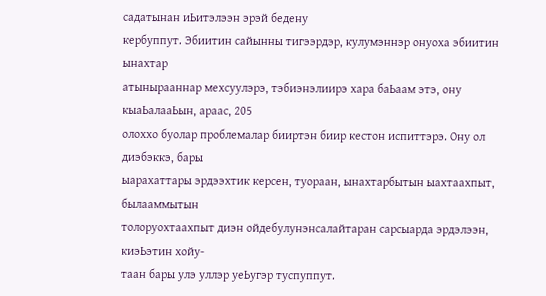садатынан иЬитэлээн эрэй бедену
кербуппут. Эбиитин сайынны тигээрдэр, кулумэннэр онуоха эбиитин ынахтар
атынырааннар мехсуулэрэ, тэбиэнэлиирэ хара баЬаам этэ, ону кыаЬалааЬын, араас, 205
олоххо буолар проблемалар бииртэн биир кестон испиттэрэ. Ону ол диэбэккэ, бары
ыарахаттары эрдээхтик керсен, туораан, ынахтарбытын ыахтаахпыт, былааммытын
толоруохтаахпыт диэн ойдебулунэнсалайтаран сарсыарда эрдэлээн, киэЬэтин хойу-
таан бары улэ уллэр уеЬугэр туспуппут.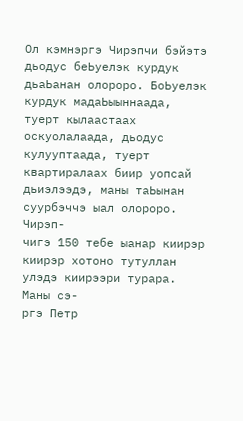Ол кэмнэргэ Чирэпчи бэйэтэ дьодус беЬуелэк курдук дьаЬанан олороро. БоЬуелэк
курдук мадаЬыыннаада, туерт кылаастаах оскуолалаада, дьодус кулууптаада, туерт
квартиралаах биир уопсай дьиэлээдэ, маны таЬынан суурбэччэ ыал олороро. Чирэп-
чигэ 150 тебе ыанар киирэр киирэр хотоно тутуллан улэдэ киирээри турара. Маны сэ-
ргэ Петр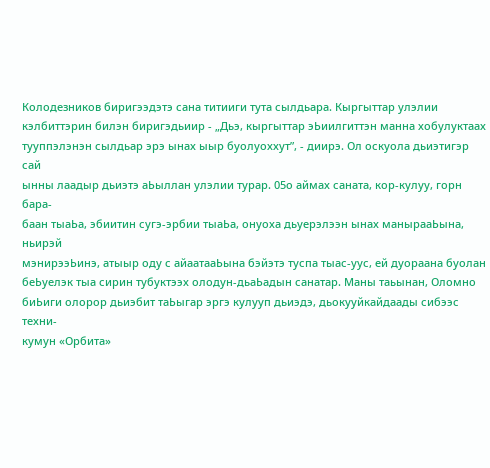Колодезников биригээдэтэ сана титииги тута сылдьара. Кыргыттар улэлии
кэлбиттэрин билэн биригэдьиир - „Дьэ, кыргыттар эЬиилгиттэн манна хобулуктаах
тууппэлэнэн сылдьар эрэ ынах ыыр буолуоххут”, - диирэ. Ол оскуола дьиэтигэр сай
ынны лаадыр дьиэтэ аЬыллан улэлии турар. 05о аймах саната, кор-кулуу, горн бара-
баан тыаЬа, эбиитин сугэ-эрбии тыаЬа, онуоха дьуерэлээн ынах манырааЬына, ньирэй
мэнирээЬинэ, атыыр оду с айаатааЬына бэйэтэ туспа тыас-уус, ей дуораана буолан
беЬуелэк тыа сирин тубуктээх олодун-дьаЬадын санатар. Маны таьынан, Оломно
биЬиги олорор дьиэбит таЬыгар эргэ кулууп дьиэдэ, дьокууйкайдаады сибээс техни-
кумун «Орбита»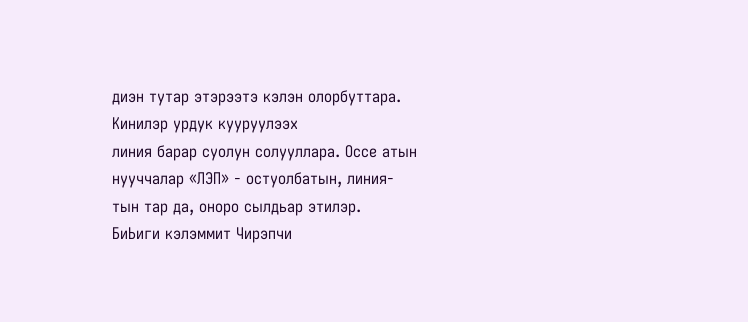диэн тутар этэрээтэ кэлэн олорбуттара. Кинилэр урдук кууруулээх
линия барар суолун солууллара. Оссе атын нууччалар «ЛЭП» - остуолбатын, линия-
тын тар да, оноро сылдьар этилэр.
БиЬиги кэлэммит Чирэпчи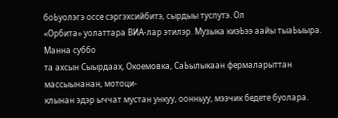боЬуолэгэ оссе сэргэхсийбитэ, сырдыы туспутэ. Ол
«Орбита» уолаттара ВИА-лар этилэр. Музыка киэЬээ аайы тыаЬыыра. Манна суббо
та ахсын Сыырдаах, Окоемовка, СаЬылыкаан фермаларыттан массыынанан, мотоци-
клынан эдэр ыччат мустан ункуу, оонньуу, мээчик бедете буолара.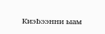КиэЬээнни ыам